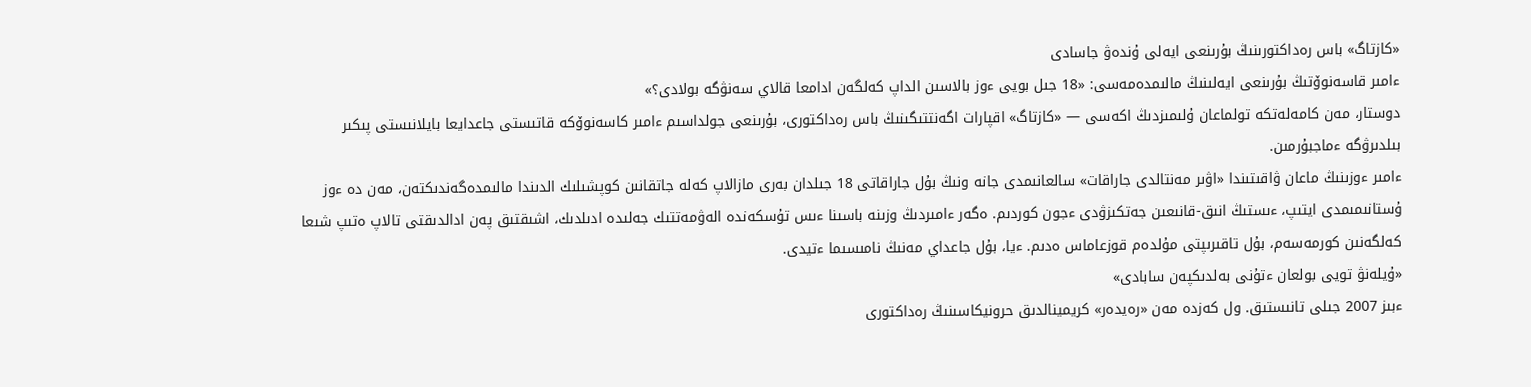«كازتاگ» باس رەداكتورىنىڭ بۇرىنعى ايەلى ۇندەۋ جاسادى
ءامىر قاسەنوۆتىڭ بۇرىنعى ايەلىنىڭ مالىمدەمەسى: «18 جىل بويى ءوز بالاسىن الداپ كەلگەن ادامعا قالاي سەنۋگە بولادى؟»
دوستار، مەن كامەلەتكە تولماعان ۇلىمىزدىڭ اكەسى — «كازتاگ» اقپارات اگەنتتىگىنىڭ باس رەداكتورى، بۇرىنعى جولداسىم ءامىر كاسەنوۆكە قاتىستى جاعدايعا بايلانىستى پىكىر بىلدىرۋگە ءماجبۇرمىن.
ءامىر ءوزىنىڭ ماعان ۋاقىتىندا «اۋىر مەنتالدى جاراقات» سالعانىمدى جانە ونىڭ بۇل جاراقاتى 18 جىلدان بەرى مازالاپ كەلە جاتقانىن كوپشىلىك الدىندا مالىمدەگەندىكتەن، مەن دە ءوز ۇستانىمىمدى ايتىپ، ءىستىڭ انىق-قانىعىن جەتكىزۋدى ءجون كوردىم. ەگەر ءامىردىڭ وزىنە باسىنا ءىس تۇسكەندە الەۋمەتتىك جەلىدە ادىلدىك، اشىقتىق پەن ادالدىقتى تالاپ ەتىپ شىعا كەلگەنىن كورمەسەم، بۇل تاقىرىپتى مۇلدەم قوزعاماس ەدىم. ءيا، بۇل جاعداي مەنىڭ نامىسىما ءتيدى.
«ۇيلەنۋ تويى بولعان ءتۇنى بەلدىكپەن سابادى»
ءبىز 2007 جىلى تانىستىق. ول كەزدە مەن «رەيدەر» كريمينالدىق حرونيكاسىنىڭ رەداكتورى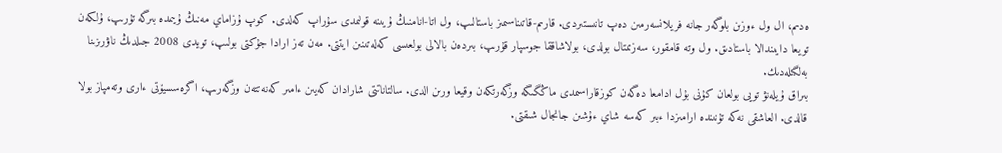ەدىم، ال ول ءوزىن بلوگەر جانە فريلانسەرمىن دەپ تانىستىردى. قارىم-قاتىناسىمىز باستالىپ، ول اتا-انامنىڭ ۇيىنە قولىمدى سۇراپ كەلدى. كوپ ۇزاماي مەنىڭ ۇيىمدە بىرگە تۇرىپ، ۇلكەن تويعا دايىندالا باستادىق. ول وتە قامقور، سەزىمتال بولدى، بولاشاققا جوسپار قۇرىپ، بىردەن بالالى بولعىسى كەلەتىنىن ايتتى. مەن تەز ارادا جۇكتى بولىپ، تويدى 2008 جىلدىڭ ناۋرىزىنا بەلگىلەدىك.
بىراق ۇيلەنۋ تويى بولعان كۇنى بۇل ادامعا دەگەن كوزقاراسىمدى ماڭگىگە وزگەرتكەن وقيعا ورىن الدى. سالتاناتتى شارادان كەيىن ءامىر كەنەتتەن وزگەرىپ، اگرەسسيۆتى ءارى وتەمپاز بولا قالدى. العاشقى نەكە تۇنىندە ارامىزدا ءبىر كەسە شاي ءۇشىن جانجال شىقتى.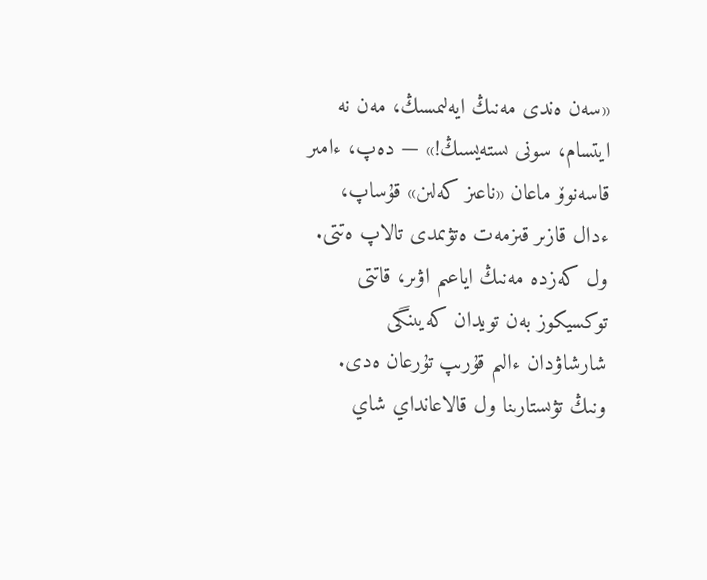«سەن ەندى مەنىڭ ايەلىمسىڭ، مەن نە ايتسام، سونى ىستەيسىڭ!» — دەپ، ءامىر قاسەنوۆ ماعان «ناعىز كەلىن» قۇساپ، ءدال قازىر قىزمەت ەتۋىمدى تالاپ ەتتى. ول كەزدە مەنىڭ اياعىم اۋىر، قاتتى توكسيكوز بەن تويدان كەيىنگى شارشاۋدان ءالىم قۇرىپ تۇرعان ەدى.
ونىڭ تۋىستارىنا ول قالاعانداي شاي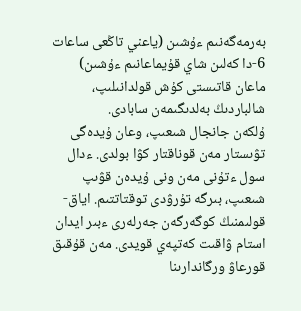بەرمەگەنىم ءۇشىن (ياعني تاڭعى ساعات 6-دا كەلىن شاي قۇيماعانىم ءۇشىن) ماعان قاتىستى كۇش قولدانىلىپ، شالباردىڭ بەلدىگىمەن سابادى.
ۇلكەن جانجال شىعىپ، وعان ۇيدەگى تۋىستار مەن قوناقتار كۋا بولدى. ءدال سول ءتۇنى مەن ونى ۇيدەن قۋىپ شىعىپ، بىرگە تۇرۋدى توقتاتتىم. اياق-قولىمنىڭ كوگەرگەن جەرلەرى ءبىر ايدان استام ۋاقىت كەتپەي قويدى. مەن قۇقىق قورعاۋ ورگاندارىنا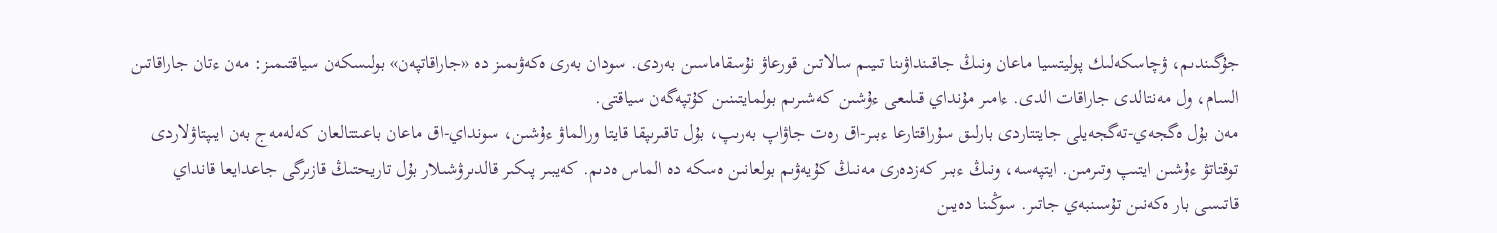جۇگىندىم، ۋچاسكەلىك پوليتسيا ماعان ونىڭ جاقىنداۋىنا تىيىم سالاتىن قورعاۋ نۇسقاماسىن بەردى. سودان بەرى ەكەۋىمىز دە «جاراقاتپەن» بولىسكەن سياقتىمىز: مەن ءتان جاراقاتىن السام، ول مەنتالدى جاراقات الدى. ءامىر مۇنداي قىلىعى ءۇشىن كەشىرىم بولمايتىنىن كۇتپەگەن سياقتى.
مەن بۇل ەگجەي-تەگجەيلى جايتتاردى بارلىق سۇراقتارعا ءبىر-اق رەت جاۋاپ بەرىپ، بۇل تاقىرىپقا قايتا ورالماۋ ءۇشىن، سونداي-اق ماعان باعىتتالعان كەلەمەج بەن ايىپتاۋلاردى توقتاتۋ ءۇشىن ايتىپ وتىرمىن. ايتپەسە، ونىڭ ءبىر كەزدەرى مەنىڭ كۇيەۋىم بولعانىن ەسكە دە الماس ەدىم. كەيبىر پىكىر قالدىرۋشىلار بۇل تاريحتىڭ قازىرگى جاعدايعا قانداي قاتىسى بار ەكەنىن تۇسىنبەي جاتىر. سوڭىنا دەيىن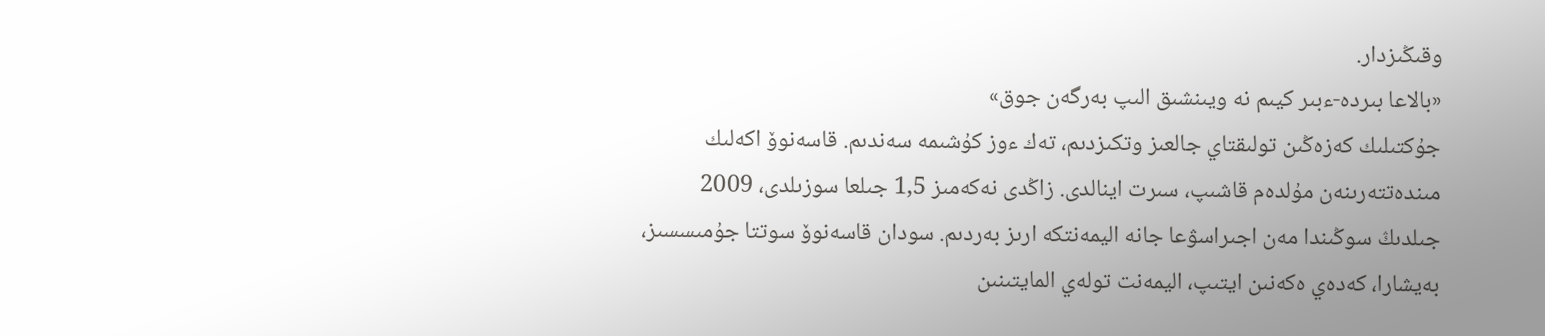وقىڭىزدار.
«بالاعا بىردە-ءبىر كيىم نە ويىنشىق الىپ بەرگەن جوق»
جۇكتىلىك كەزەڭىن تولىقتاي جالعىز وتكىزدىم، تەك ءوز كۇشىمە سەندىم. قاسەنوۆ اكەلىك مىندەتتەرىنەن مۇلدەم قاشىپ، سىرت اينالدى. زاڭدى نەكەمىز 1,5 جىلعا سوزىلدى، 2009 جىلدىڭ سوڭىندا مەن اجىراسۋعا جانە اليمەنتكە ارىز بەردىم. سودان قاسەنوۆ سوتتا جۇمىسسىز، بەيشارا، كەدەي ەكەنىن ايتىپ، اليمەنت تولەي المايتىنىن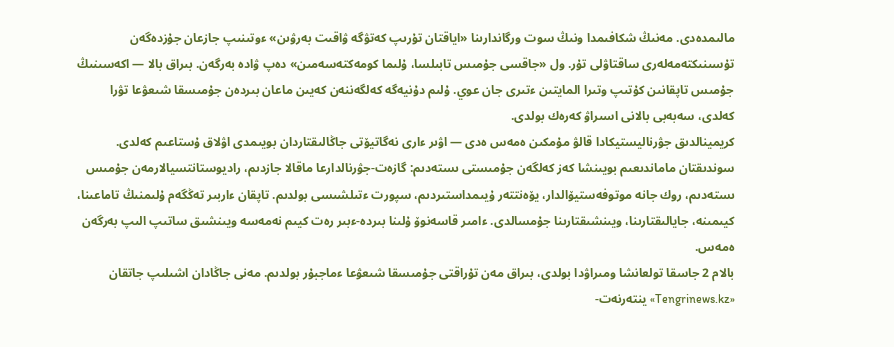مالىمدەدى. مەنىڭ شكافىمدا ونىڭ سوت ورگاندارىنا «اياقتان تۇرىپ كەتۋگە ۋاقىت بەرۋىن» ءوتىنىپ جازعان جۇزدەگەن تۇسىنىكتەمەلەرى ساقتاۋلى تۇر. ول «جاقسى جۇمىس تابىلسا، ۇلىما كومەكتەسەمىن» دەپ ۋادە بەرگەن. بىراق بالا — اكەسىنىڭ جۇمىس تاپقانىن كۇتىپ وتىرا المايتىن ءتىرى جان عوي. ۇلىم دۇنيەگە كەلگەننەن كەيىن ماعان بىردەن جۇمىسقا شىعۋعا تۋرا كەلدى، سەبەبى بالانى اسىراۋ كەرەك بولدى.
كريمينالدىق جۋرناليستيكادا قالۋ مۇمكىن ەمەس ەدى — اۋىر ءارى نەگاتيۆتى جاڭالىقتاردان بويىمدى اۋلاق ۇستاعىم كەلدى. سوندىقتان ماماندىعىم بويىنشا كەز كەلگەن جۇمىستى ىستەدىم: گازەت-جۋرنالدارعا ماقالا جازدىم، راديوستانتسيالارمەن جۇمىس ىستەدىم، روك جانە موتوفەستيۆالدار، يۆەنتتەر ۇيىمداستىردىم، سپورت ءتىلشىسى بولدىم. تاپقان ءاربىر تەڭگەم ۇلىمنىڭ تاماعىنا، كيىمىنە، جايالىقتارىنا، ويىنشىقتارىنا جۇمسالدى. ءامىر قاسەنوۆ ۇلىنا بىردە-ءبىر رەت كيىم نەمەسە ويىنشىق ساتىپ الىپ بەرگەن ەمەس.
بالام 2 جاسقا تولعانشا ومىراۋدا بولدى، بىراق مەن تۇراقتى جۇمىسقا شىعۋعا ءماجبۇر بولدىم. مەنى جاڭادان اشىلىپ جاتقان «Tengrinews.kz» ينتەرنەت-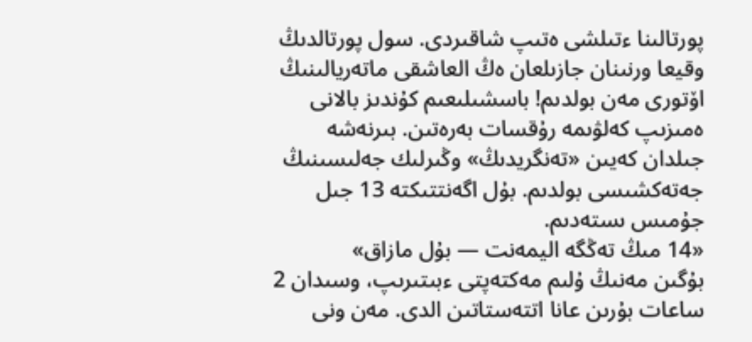پورتالىنا ءتىلشى ەتىپ شاقىردى. سول پورتالدىڭ وقيعا ورنىنان جازىلعان ەڭ العاشقى ماتەريالىنىڭ اۆتورى مەن بولدىم! باسشىلىعىم كۇندىز بالانى ەمىزىپ كەلۋىمە رۇقسات بەرەتىن. بىرنەشە جىلدان كەيىن «تەنگريدىڭ» وڭىرلىك جەلىسىنىڭ جەتەكشىسى بولدىم. بۇل اگەنتتىكتە 13 جىل جۇمىس ىستەدىم.
«14 مىڭ تەڭگە اليمەنت — بۇل مازاق»
بۇگىن مەنىڭ ۇلىم مەكتەپتى ءبىتىرىپ، وسىدان 2 ساعات بۇرىن عانا اتتەستاتىن الدى. مەن ونى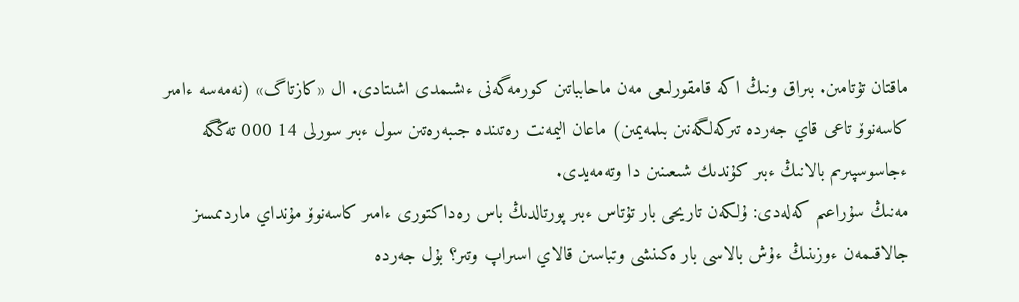ماقتان تۇتامىن. بىراق ونىڭ اكە قامقورلىعى مەن ماحابباتىن كورمەگەنى ءىشىمدى اشىتادى. ال «كازتاگ» (نەمەسە ءامىر كاسەنوۆ تاعى قاي جەردە تىركەلگەنىن بىلمەيمىن) ماعان اليمەنت رەتىندە جىبەرەتىن سول ءبىر سورلى 14 000 تەڭگە ءجاسوسپىرىم بالانىڭ ءبىر كۇندىك شىعىنىن دا وتەمەيدى.
مەنىڭ سۇراعىم كەلەدى: ۇلكەن تاريحى بار تۇتاس ءبىر پورتالدىڭ باس رەداكتورى ءامىر كاسەنوۆ مۇنداي ماردىمسىز جالاقىمەن ءوزىنىڭ ءۇش بالاسى بار ەكىنشى وتباسىن قالاي اسىراپ وتىر؟ بۇل جەردە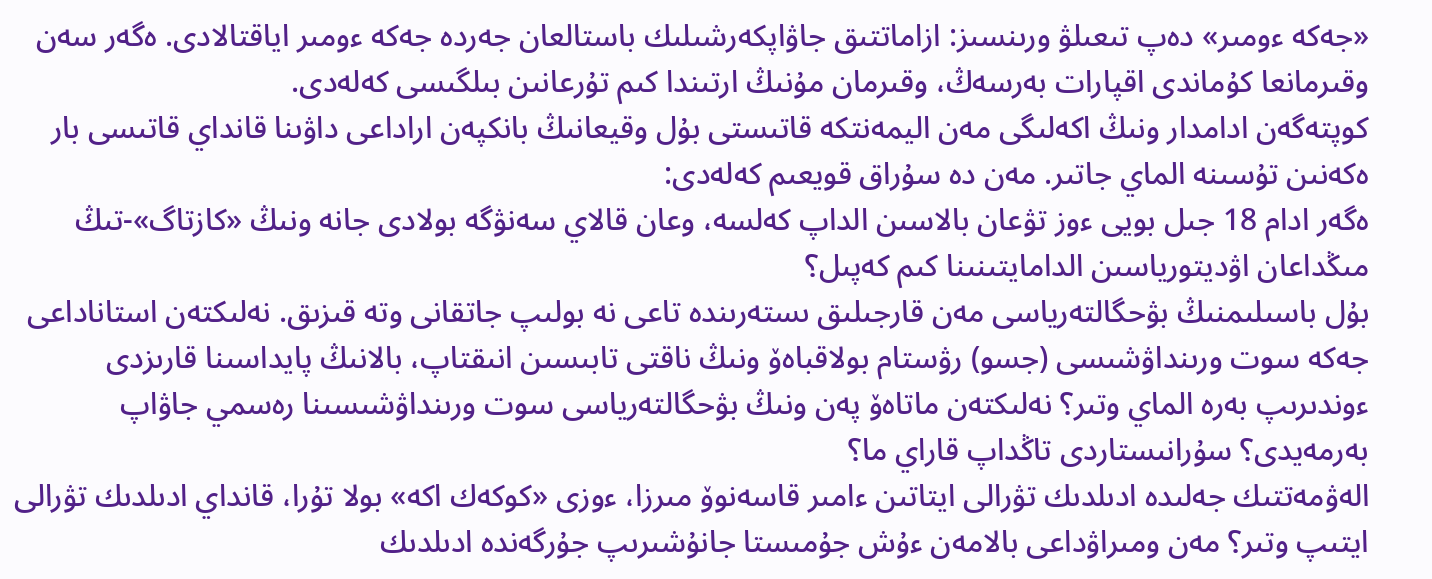«جەكە ءومىر» دەپ تىعىلۋ ورىنسىز: ازاماتتىق جاۋاپكەرشىلىك باستالعان جەردە جەكە ءومىر اياقتالادى. ەگەر سەن وقىرمانعا كۇماندى اقپارات بەرسەڭ، وقىرمان مۇنىڭ ارتىندا كىم تۇرعانىن بىلگىسى كەلەدى.
كوپتەگەن ادامدار ونىڭ اكەلىگى مەن اليمەنتكە قاتىستى بۇل وقيعانىڭ بانكپەن اراداعى داۋىنا قانداي قاتىسى بار ەكەنىن تۇسىنە الماي جاتىر. مەن دە سۇراق قويعىم كەلەدى:
ەگەر ادام 18 جىل بويى ءوز تۋعان بالاسىن الداپ كەلسە، وعان قالاي سەنۋگە بولادى جانە ونىڭ «كازتاگ»-تىڭ مىڭداعان اۋديتورياسىن الدامايتىنىنا كىم كەپىل؟
بۇل باسىلىمنىڭ بۋحگالتەرياسى مەن قارجىلىق ىستەرىندە تاعى نە بولىپ جاتقانى وتە قىزىق. نەلىكتەن استاناداعى جەكە سوت ورىنداۋشىسى (جسو) رۋستام بولاقباەۆ ونىڭ ناقتى تابىسىن انىقتاپ، بالانىڭ پايداسىنا قارىزدى ءوندىرىپ بەرە الماي وتىر؟ نەلىكتەن ماتاەۆ پەن ونىڭ بۋحگالتەرياسى سوت ورىنداۋشىسىنا رەسمي جاۋاپ بەرمەيدى؟ سۇرانىستاردى تاڭداپ قاراي ما؟
الەۋمەتتىك جەلىدە ادىلدىك تۋرالى ايتاتىن ءامىر قاسەنوۆ مىرزا، ءوزى «كوكەك اكە» بولا تۇرا، قانداي ادىلدىك تۋرالى ايتىپ وتىر؟ مەن ومىراۋداعى بالامەن ءۇش جۇمىستا جانۇشىرىپ جۇرگەندە ادىلدىك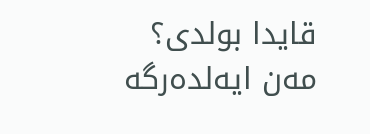قايدا بولدى؟ مەن ايەلدەرگە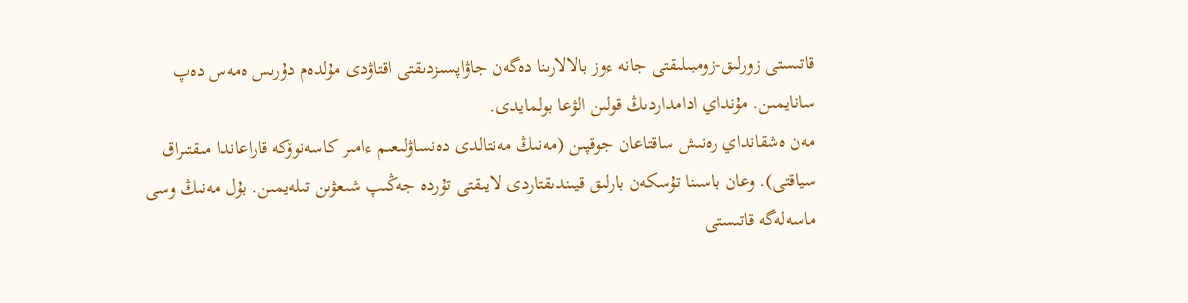قاتىستى زورلىق-زومبىلىقتى جانە ءوز بالالارىنا دەگەن جاۋاپسىزدىقتى اقتاۋدى مۇلدەم دۇرىس ەمەس دەپ سانايمىن. مۇنداي ادامداردىڭ قولىن الۋعا بولمايدى.
مەن ەشقانداي رەنىش ساقتاعان جوقپىن (مەنىڭ مەنتالدى دەنساۋلىعىم ءامىر كاسەنوۆكە قاراعاندا مىقتىراق سياقتى). وعان باسىنا تۇسكەن بارلىق قيىندىقتاردى لايىقتى تۇردە جەڭىپ شىعۋىن تىلەيمىن. بۇل مەنىڭ وسى ماسەلەگە قاتىستى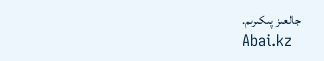جالعىز پىكىرىم.
Abai.kz